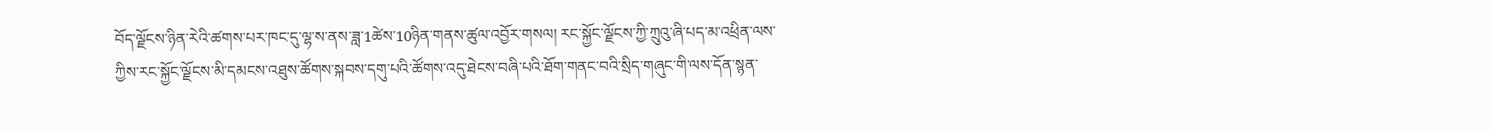བོད་ལྗོངས་ཉིན་རེའི་ཚགས་པར་ཁང་དུ་ལྷ་ས་ནས་ཟླ་1ཚེས་10ཉིན་གནས་ཚུལ་འབྱོར་གསལ། རང་སྐྱོང་ལྗོངས་ཀྱི་ཀྲུའུ་ཞི་པད་མ་འཕྲིན་ལས་ཀྱིས་རང་སྐྱོང་ལྗོངས་མི་དམངས་འཐུས་ཚོགས་སྐབས་དགུ་པའི་ཚོགས་འདུ་ཐེངས་བཞི་པའི་ཐོག་གནང་བའི་སྲིད་གཞུང་གི་ལས་དོན་སྙན་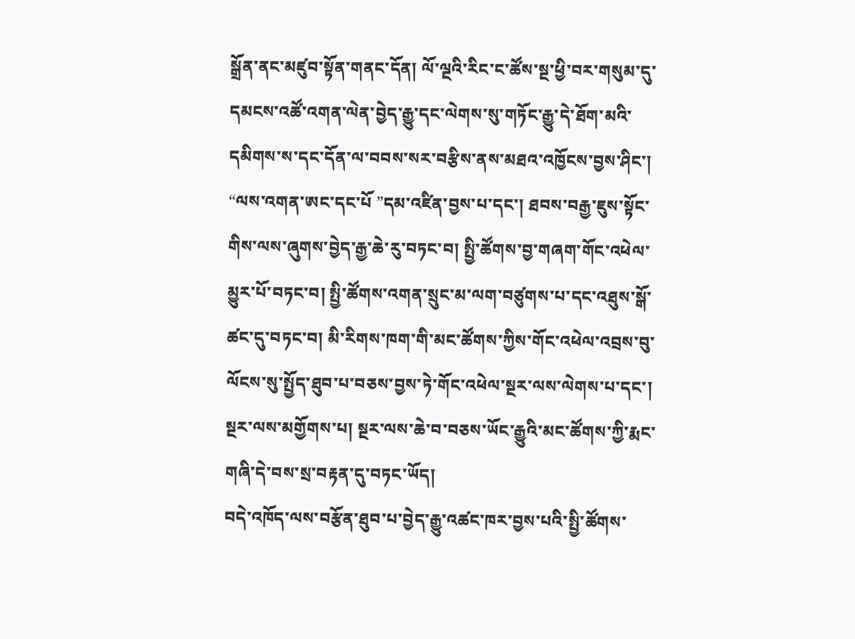སྒྲོན་ནང་མཛུབ་སྟོན་གནང་དོན། ལོ་ལྔའི་རིང་ང་ཚོས་སྔ་ཕྱི་བར་གསུམ་དུ་དམངས་འཚོ་འགན་ལེན་བྱེད་རྒྱུ་དང་ལེགས་སུ་གཏོང་རྒྱུ་དེ་ཐོག་མའི་དམིགས་ས་དང་དོན་ལ་བབས་སར་བརྩིས་ནས་མཐའ་འཁྱོངས་བྱས་ཤིང་། “ལས་འགན་ཨང་དང་པོ ”དམ་འཛིན་བྱས་པ་དང་། ཐབས་བརྒྱ་ཇུས་སྟོང་གིས་ལས་ཞུགས་བྱེད་རྒྱ་ཆེ་རུ་བཏང་བ། སྤྱི་ཚོགས་བྱ་གཞག་གོང་འཕེལ་མྱུར་པོ་བཏང་བ། སྤྱི་ཚོགས་འགན་སྲུང་མ་ལག་བཙུགས་པ་དང་འཐུས་སྒོ་ཚང་དུ་བཏང་བ། མི་རིགས་ཁག་གི་མང་ཚོགས་ཀྱིས་གོང་འཕེལ་འབྲས་བུ་ལོངས་སུ་སྤྱོད་ཐུབ་པ་བཅས་བྱས་ཏེ་གོང་འཕེལ་སྔར་ལས་ལེགས་པ་དང་། སྔར་ལས་མགྱོགས་པ། སྔར་ལས་ཆེ་བ་བཅས་ཡོང་རྒྱུའི་མང་ཚོགས་ཀྱི་རྨང་གཞི་དེ་བས་སྲ་བརྟན་དུ་བཏང་ཡོད།
བདེ་འཁོད་ལས་བརྩོན་ཐུབ་པ་བྱེད་རྒྱུ་འཚང་ཁར་བྱས་པའི་སྤྱི་ཚོགས་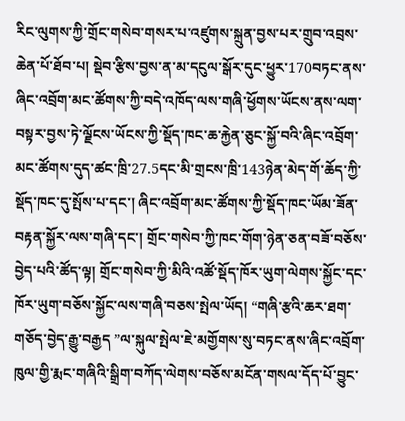རིང་ལུགས་ཀྱི་གྲོང་གསེབ་གསར་པ་འཛུགས་སྐྲུན་བྱས་པར་གྲུབ་འབྲས་ཆེན་པོ་ཐོབ་པ། སྡེབ་རྩིས་བྱས་ན་མ་དངུལ་སྒོར་དུང་ཕྱུར་170བཏང་ནས་ཞིང་འབྲོག་མང་ཚོགས་ཀྱི་བདེ་འཁོད་ལས་གཞི་ཕྱོགས་ཡོངས་ནས་ལག་བསྟར་བྱས་ཏེ་ལྗོངས་ཡོངས་ཀྱི་སྡོད་ཁང་ཆ་རྐྱེན་ཅུང་སྐྱོ་བའི་ཞིང་འབྲོག་མང་ཚོགས་དུད་ཚང་ཁྲི་27.5དང་མི་གྲངས་ཁྲི་143ཉེན་མེད་གོ་ཆོད་ཀྱི་སྡོད་ཁང་དུ་སྤོས་པ་དང་། ཞིང་འབྲོག་མང་ཚོགས་ཀྱི་སྡོད་ཁང་ཡོམ་ཟོན་བརྟན་སྐྱོར་ལས་གཞི་དང་། གྲོང་གསེབ་ཀྱི་ཁང་གོག་ཉེན་ཅན་བཟོ་བཅོས་བྱེད་པའི་ཚོད་ལྟ། གྲོང་གསེབ་ཀྱི་མིའི་འཚོ་སྡོད་ཁོར་ཡུག་ལེགས་སྐྱོང་དང་ཁོར་ཡུག་བཅོས་སྐྱོང་ལས་གཞི་བཅས་སྤེལ་ཡོད། “གཞི་རྩའི་ཆར་ཐག་གཅོད་བྱེད་རྒྱུ་བརྒྱད ”ལ་སྐུལ་སྤེལ་ཇེ་མགྱོགས་སུ་བཏང་ནས་ཞིང་འབྲོག་ཁུལ་གྱི་རྨང་གཞིའི་སྒྲིག་བཀོད་ལེགས་བཅོས་མངོན་གསལ་དོད་པོ་བྱུང་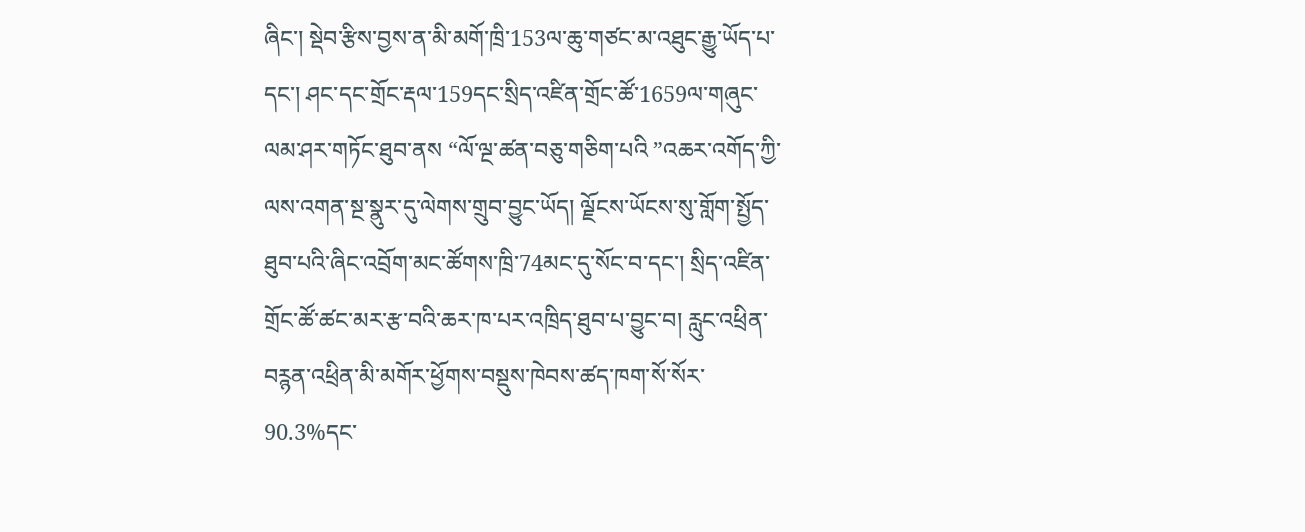ཞིང་། སྡེབ་རྩིས་བྱས་ན་མི་མགོ་ཁྲི་153ལ་ཆུ་གཙང་མ་འཐུང་རྒྱུ་ཡོད་པ་དང་། ཤང་དང་གྲོང་རྡལ་159དང་སྲིད་འཛིན་གྲོང་ཚོ་1659ལ་གཞུང་ལམ་ཤར་གཏོང་ཐུབ་ནས “ལོ་ལྔ་ཚན་བཅུ་གཅིག་པའི ”འཆར་འགོད་ཀྱི་ལས་འགན་སྔ་སྣུར་དུ་ལེགས་གྲུབ་བྱུང་ཡོད། ལྗོངས་ཡོངས་སུ་གློག་སྤྱོད་ཐུབ་པའི་ཞིང་འབྲོག་མང་ཚོགས་ཁྲི་74མང་དུ་སོང་བ་དང་། སྲིད་འཛིན་གྲོང་ཚོ་ཚང་མར་རྩ་བའི་ཆར་ཁ་པར་འཁྲིད་ཐུབ་པ་བྱུང་བ། རླུང་འཕྲིན་བཪྙན་འཕྲིན་མི་མགོར་ཕྱོགས་བསྡུས་ཁེབས་ཚད་ཁག་སོ་སོར་90.3%དང་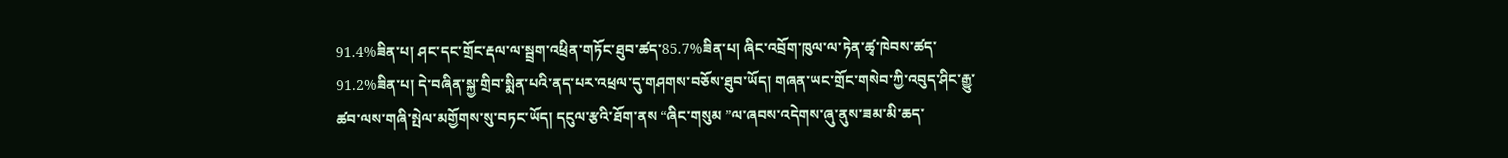91.4%ཟིན་པ། ཤང་དང་གྲོང་རྡལ་ལ་སྦྲག་འཕྲིན་གཏོང་ཐུབ་ཚད་85.7%ཟིན་པ། ཞིང་འབྲོག་ཁུལ་ལ་ཏེན་ཚྭ་ཁེབས་ཚད་91.2%ཟིན་པ། དེ་བཞིན་སྐྱ་གྲིབ་སྨིན་པའི་ནད་པར་འཕྲལ་དུ་གཤགས་བཅོས་ཐུབ་ཡོད། གཞན་ཡང་གྲོང་གསེབ་ཀྱི་འབུད་ཤིང་རྒྱུ་ཚབ་ལས་གཞི་སྤེལ་མགྱོགས་སུ་བཏང་ཡོད། དངུལ་རྩའི་ཐོག་ནས “ཞིང་གསུམ ”ལ་ཞབས་འདེགས་ཞུ་ནུས་ཟམ་མི་ཆད་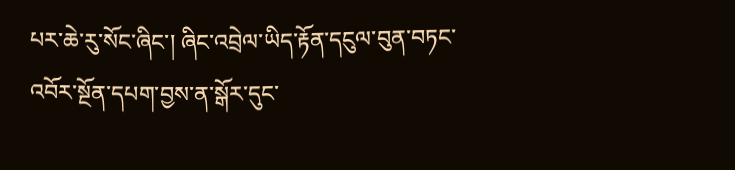པར་ཆེ་རུ་སོང་ཞིང་། ཞིང་འབྲེལ་ཡིད་རྟོན་དངུལ་བུན་བཏང་འབོར་སྔོན་དཔག་བྱས་ན་སྒོར་དུང་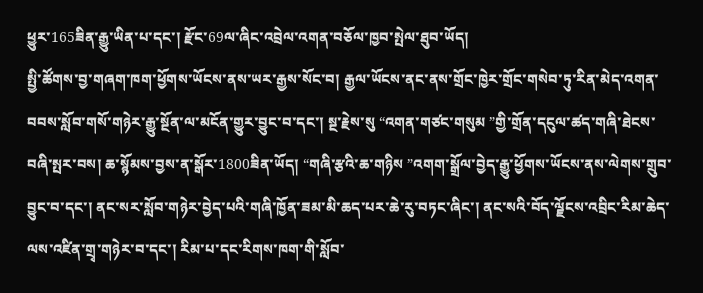ཕྱུར་165ཟིན་རྒྱུ་ཡིན་པ་དང་། རྫོང་69ལ་ཞིང་འབྲེལ་འགན་བཅོལ་ཁྱབ་སྤེལ་ཐུབ་ཡོད།
སྤྱི་ཚོགས་བྱ་གཞག་ཁག་ཕྱོགས་ཡོངས་ནས་ཡར་རྒྱས་སོང་བ། རྒྱལ་ཡོངས་ནང་ནས་གྲོང་ཁྱེར་གྲོང་གསེབ་ཏུ་རིན་མེད་འགན་བབས་སློབ་གསོ་གཉེར་རྒྱུ་སྔོན་ལ་མངོན་གྱུར་བྱུང་བ་དང་། སྔ་རྗེས་སུ “འགན་གཙང་གསུམ ”གྱི་གྲོན་དངུལ་ཚད་གཞི་ཐེངས་བཞི་སྤར་བས། ཆ་སྙོམས་བྱས་ན་སྒོར་1800ཟིན་ཡོད། “གཞི་རྩའི་ཆ་གཉིས ”འགག་སྒྲོལ་བྱེད་རྒྱུ་ཕྱོགས་ཡོངས་ནས་ལེགས་གྲུབ་བྱུང་བ་དང་། ནང་སར་སློབ་གཉེར་བྱེད་པའི་གཞི་ཁྱོན་ཟམ་མི་ཆད་པར་ཆེ་རུ་བཏང་ཞིང་། ནང་སའི་བོད་ལྗོངས་འབྲིང་རིམ་ཆེད་ལས་འཛིན་གྲྭ་གཉེར་བ་དང་། རིམ་པ་དང་རིགས་ཁག་གི་སློབ་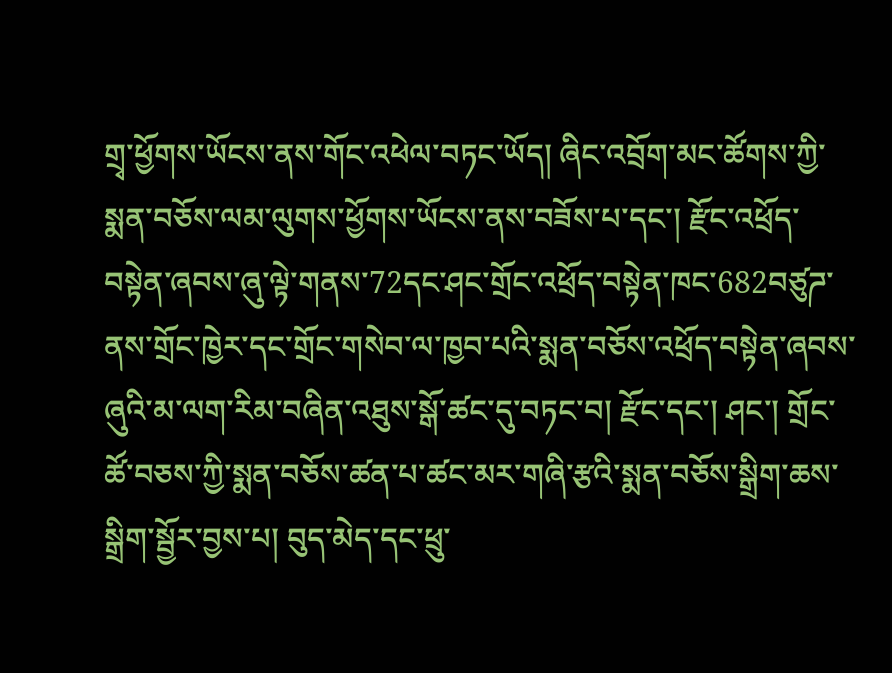གྲྭ་ཕྱོགས་ཡོངས་ནས་གོང་འཕེལ་བཏང་ཡོད། ཞིང་འབྲོག་མང་ཚོགས་ཀྱི་སྨན་བཅོས་ལམ་ལུགས་ཕྱོགས་ཡོངས་ནས་བཟོས་པ་དང་། རྫོང་འཕྲོད་བསྟེན་ཞབས་ཞུ་ལྟེ་གནས་72དང་ཤང་གྲོང་འཕྲོད་བསྟེན་ཁང་682བཙུཌ་ནས་གྲོང་ཁྱེར་དང་གྲོང་གསེབ་ལ་ཁྱབ་པའི་སྨན་བཅོས་འཕྲོད་བསྟེན་ཞབས་ཞུའི་མ་ལག་རིམ་བཞིན་འཐུས་སྒོ་ཚང་དུ་བཏང་བ། རྫོང་དང་། ཤང་། གྲོང་ཚོ་བཅས་ཀྱི་སྨན་བཅོས་ཚན་པ་ཚང་མར་གཞི་རྩའི་སྨན་བཅོས་སྒྲིག་ཆས་སྒྲིག་སྦྱོར་བྱས་པ། བུད་མེད་དང་ཕྲུ་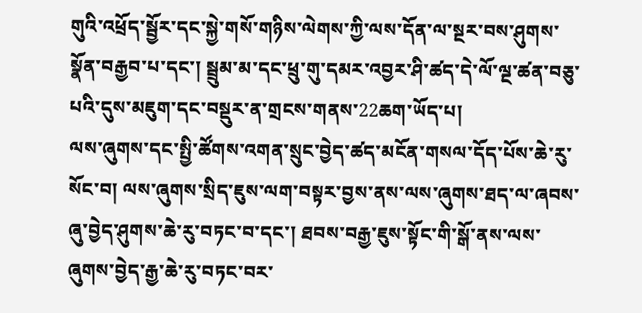གུའི་འཕྲོད་སྦྱོར་དང་སྐྱེ་གསོ་གཉིས་ལེགས་ཀྱི་ལས་དོན་ལ་སྔར་བས་ཤུགས་སྣོན་བརྒྱབ་པ་དང་། སྦྲུམ་མ་དང་ཕྲུ་གུ་དམར་འབྱར་ཤི་ཚད་དེ་ལོ་ལྔ་ཚན་བཅུ་པའི་དུས་མཇུག་དང་བསྡུར་ན་གྲངས་གནས་22ཆག་ཡོད་པ།
ལས་ཞུགས་དང་སྤྱི་ཚོགས་འགན་སྲུང་བྱེད་ཚད་མངོན་གསལ་དོད་པོས་ཆེ་རུ་སོང་བ། ལས་ཞུགས་སྲིད་ཇུས་ལག་བསྟར་བྱས་ནས་ལས་ཞུགས་ཐད་ལ་ཞབས་ཞུ་བྱེད་ཤུགས་ཆེ་རུ་བཏང་བ་དང་། ཐབས་བརྒྱ་ཇུས་སྟོང་གི་སྒོ་ནས་ལས་ཞུགས་བྱེད་རྒྱ་ཆེ་རུ་བཏང་བར་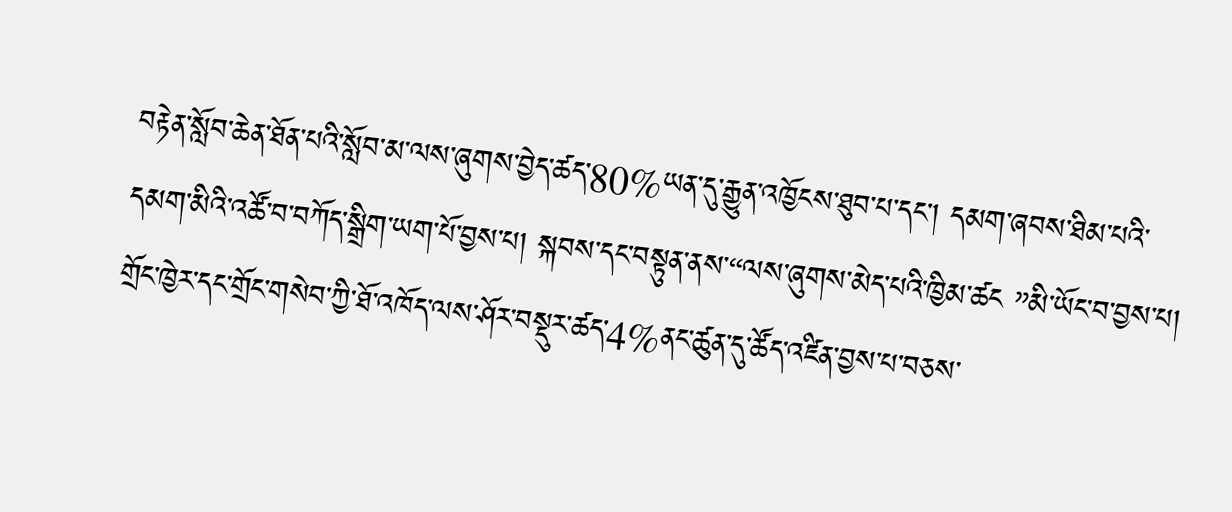བརྟེན་སློབ་ཆེན་ཐོན་པའི་སློབ་མ་ལས་ཞུགས་བྱེད་ཚད་80%ཡན་དུ་རྒྱུན་འཁྱོངས་ཐུབ་པ་དང་། དམག་ཞབས་ཐིམ་པའི་དམག་མིའི་འཚོ་བ་བཀོད་སྒྲིག་ཡག་པོ་བྱས་པ། སྐབས་དང་བསྟུན་ནས་“ལས་ཞུགས་མེད་པའི་ཁྱིམ་ཚང ”མི་ཡོང་བ་བྱས་པ། གྲོང་ཁྱེར་དང་གྲོང་གསེབ་ཀྱི་ཐོ་འཁོད་ལས་ཤོར་བསྡུར་ཚད་4%ནང་ཚུན་དུ་ཚོད་འཛིན་བྱས་པ་བཅས་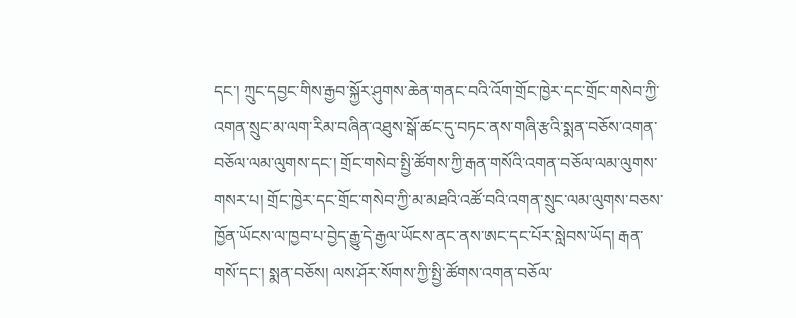དང་། ཀྲུང་དབྱང་གིས་རྒྱབ་སྐྱོར་ཤུགས་ཆེན་གནང་བའི་འོག་གྲོང་ཁྱེར་དང་གྲོང་གསེབ་ཀྱི་འགན་སྲུང་མ་ལག་རིམ་བཞིན་འཐུས་སྒོ་ཚང་དུ་བཏང་ནས་གཞི་རྩའི་སྨན་བཅོས་འགན་བཅོལ་ལམ་ལུགས་དང་། གྲོང་གསེབ་སྤྱི་ཚོགས་ཀྱི་རྒན་གསོའི་འགན་བཅོལ་ལམ་ལུགས་གསར་པ། གྲོང་ཁྱེར་དང་གྲོང་གསེབ་ཀྱི་མ་མཐའི་འཚོ་བའི་འགན་སྲུང་ལམ་ལུགས་བཅས་ཁྱོན་ཡོངས་ལ་ཁྱབ་པ་བྱེད་རྒྱུ་དེ་རྒྱལ་ཡོངས་ནང་ནས་ཨང་དང་པོར་སླེབས་ཡོད། རྒན་གསོ་དང་། སྨན་བཅོས། ལས་ཤོར་སོགས་ཀྱི་སྤྱི་ཚོགས་འགན་བཅོལ་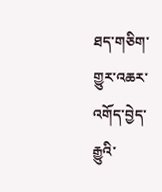ཐད་གཅིག་གྱུར་འཆར་འགོད་བྱེད་རྒྱུའི་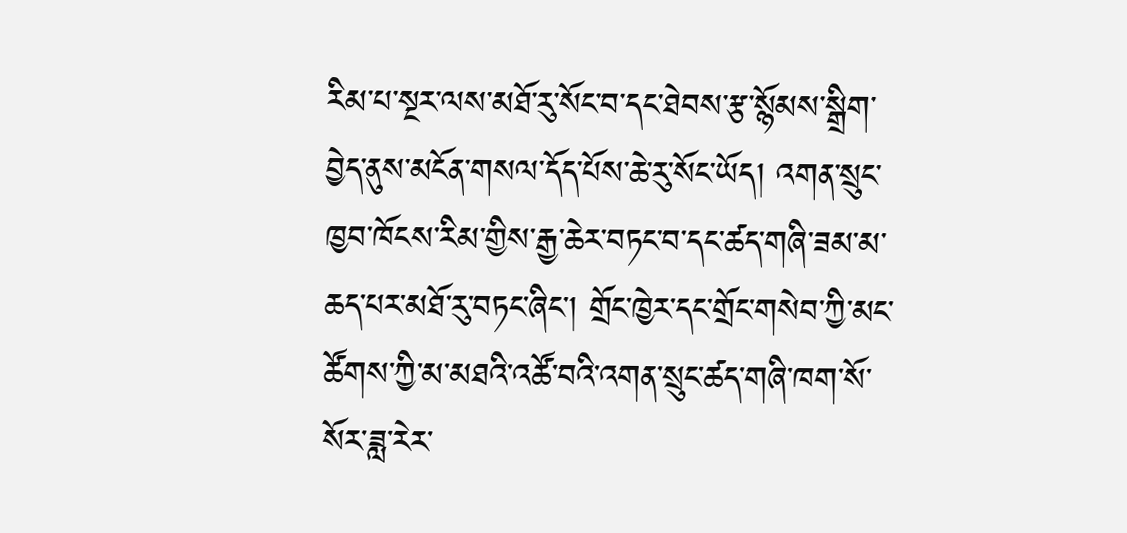རིམ་པ་སྔར་ལས་མཐོ་རུ་སོང་བ་དང་ཐེབས་རྩ་སྙོམས་སྒྲིག་བྱེད་ནུས་མངོན་གསལ་དོད་པོས་ཆེ་རུ་སོང་ཡོད། འགན་སྲུང་ཁྱབ་ཁོངས་རིམ་གྱིས་རྒྱ་ཆེར་བཏང་བ་དང་ཚད་གཞི་ཟམ་མ་ཆད་པར་མཐོ་རུ་བཏང་ཞིང་། གྲོང་ཁྱེར་དང་གྲོང་གསེབ་ཀྱི་མང་ཚོགས་ཀྱི་མ་མཐའི་འཚོ་བའི་འགན་སྲུང་ཚད་གཞི་ཁག་སོ་སོར་ཟླ་རེར་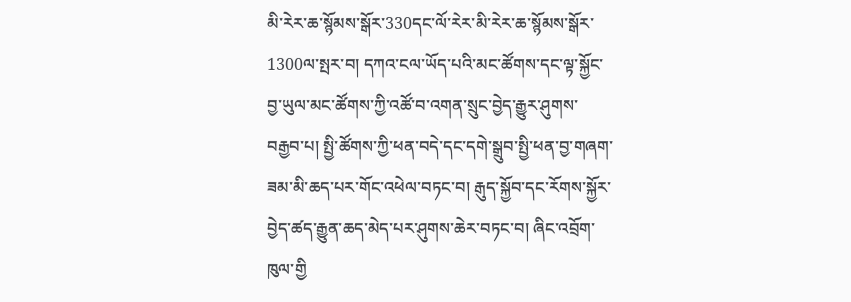མི་རེར་ཆ་སྙོམས་སྒོར་330དང་ལོ་རེར་མི་རེར་ཆ་སྙོམས་སྒོར་1300ལ་སྤར་བ། དཀའ་ངལ་ཡོད་པའི་མང་ཚོགས་དང་ལྟ་སྐྱོང་བྱ་ཡུལ་མང་ཚོགས་ཀྱི་འཚོ་བ་འགན་སྲུང་བྱེད་རྒྱུར་ཤུགས་བརྒྱབ་པ། སྤྱི་ཚོགས་ཀྱི་ཕན་བདེ་དང་དགེ་སྒྲུབ་སྤྱི་ཕན་བྱ་གཞག་ཟམ་མི་ཆད་པར་གོང་འཕེལ་བཏང་བ། རྒུད་སྐྱོབ་དང་རོགས་སྐྱོར་བྱེད་ཚད་རྒྱུན་ཆད་མེད་པར་ཤུགས་ཆེར་བཏང་བ། ཞིང་འབྲོག་ཁུལ་གྱི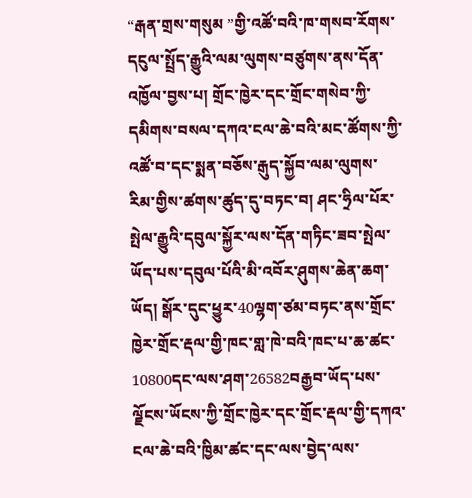“རྒན་གྲས་གསུམ ”གྱི་འཚོ་བའི་ཁ་གསབ་རོགས་དངུལ་སྤྲོད་རྒྱུའི་ལམ་ལུགས་བཙུགས་ནས་དོན་འཁྱོལ་བྱས་པ། གྲོང་ཁྱེར་དང་གྲོང་གསེབ་ཀྱི་དམིགས་བསལ་དཀའ་ངལ་ཆེ་བའི་མང་ཚོགས་ཀྱི་འཚོ་བ་དང་སྨན་བཅོས་རྒུད་སྐྱོབ་ལམ་ལུགས་རིམ་གྱིས་ཚགས་ཚུད་དུ་བཏང་བ། ཤང་ཧྲིལ་པོར་སྤེལ་རྒྱུའི་དབུལ་སྐྱོར་ལས་དོན་གཏིང་ཟབ་སྤེལ་ཡོད་པས་དབུལ་པོའི་མི་འབོར་ཤུགས་ཆེན་ཆག་ཡོད། སྒོར་དུང་ཕྱུར་40ལྷག་ཙམ་བཏང་ནས་གྲོང་ཁྱེར་གྲོང་རྡལ་གྱི་ཁང་གླ་ཁེ་བའི་ཁང་པ་ཆ་ཚང་10800དང་ལས་ཤག་26582བརྒྱབ་ཡོད་པས་ལྗོངས་ཡོངས་ཀྱི་གྲོང་ཁྱེར་དང་གྲོང་རྡལ་གྱི་དཀའ་ངལ་ཆེ་བའི་ཁྱིམ་ཚང་དང་ལས་བྱེད་ལས་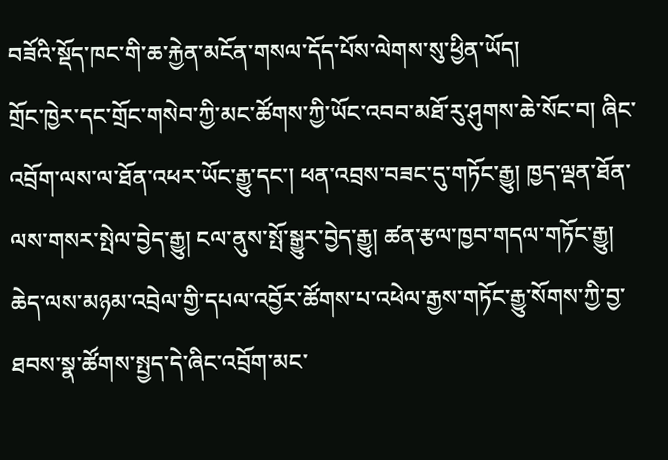བཟོའི་སྡོད་ཁང་གི་ཆ་རྐྱེན་མངོན་གསལ་དོད་པོས་ལེགས་སུ་ཕྱིན་ཡོད།
གྲོང་ཁྱེར་དང་གྲོང་གསེབ་ཀྱི་མང་ཚོགས་ཀྱི་ཡོང་འབབ་མཐོ་རུ་ཤུགས་ཆེ་སོང་བ། ཞིང་འབྲོག་ལས་ལ་ཐོན་འཕར་ཡོང་རྒྱུ་དང་། ཕན་འབྲས་བཟང་དུ་གཏོང་རྒྱུ། ཁྱད་ལྡན་ཐོན་ལས་གསར་སྤེལ་བྱེད་རྒྱུ། ངལ་ནུས་སྤོ་སྒྱུར་བྱེད་རྒྱུ། ཚན་རྩལ་ཁྱབ་གདལ་གཏོང་རྒྱུ། ཆེད་ལས་མཉམ་འབྲེལ་གྱི་དཔལ་འབྱོར་ཚོགས་པ་འཕེལ་རྒྱས་གཏོང་རྒྱུ་སོགས་ཀྱི་བྱ་ཐབས་སྣ་ཚོགས་སྤྱད་དེ་ཞིང་འབྲོག་མང་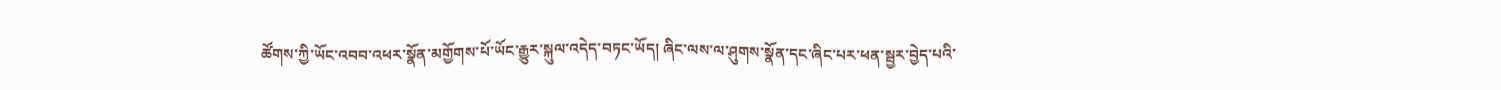ཚོགས་ཀྱི་ཡོང་འབབ་འཕར་སྣོན་མགྱོགས་པོ་ཡོང་རྒྱུར་སྐུལ་འདེད་བཏང་ཡོད། ཞིང་ལས་ལ་ཤུགས་སྣོན་དང་ཞིང་པར་ཕན་སྦྱར་བྱེད་པའི་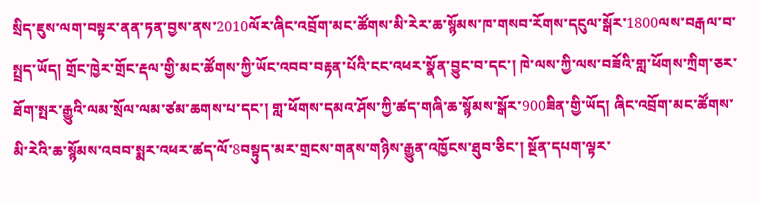སྲིད་ཇུས་ལག་བསྟར་ནན་ཏན་བྱས་ནས་2010ལོར་ཞིང་འབྲོག་མང་ཚོགས་མི་རེར་ཆ་སྙོམས་ཁ་གསབ་རོགས་དངུལ་སྒོར་1800ལས་བརྒལ་བ་སྤྲད་ཡོད། གྲོང་ཁྱེར་གྲོང་རྡལ་གྱི་མང་ཚོགས་ཀྱི་ཡོང་འབབ་བརྟན་པོའི་ངང་འཕར་སྣོན་བྱུང་བ་དང་། ཁེ་ལས་ཀྱི་ལས་བཟོའི་གླ་ཕོགས་ཀྲིག་ཅར་ཐོག་སྤར་རྒྱུའི་ལམ་སྲོལ་ལམ་ཙམ་ཆགས་པ་དང་། གླ་ཕོགས་དམའ་ཤོས་ཀྱི་ཚད་གཞི་ཆ་སྙོམས་སྒོར་900ཟིན་གྱི་ཡོད། ཞིང་འབྲོག་མང་ཚོགས་མི་རེའི་ཆ་སྙོམས་འབབ་སྨར་འཕར་ཚད་ལོ་8བསྟུད་མར་གྲངས་གནས་གཉིས་རྒྱུན་འཁྱོངས་ཐུབ་ཅིང་། སྔོན་དཔག་ལྟར་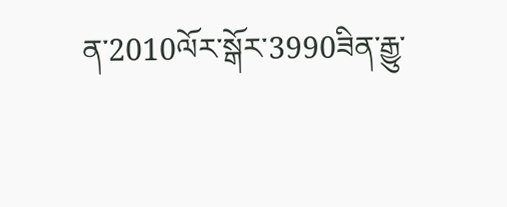ན་2010ལོར་སྒོར་3990ཟིན་རྒྱུ་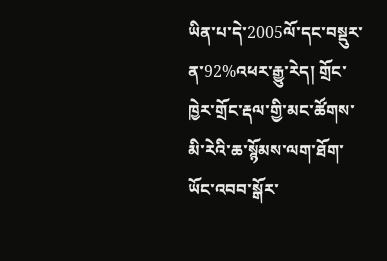ཡིན་པ་དེ་2005ལོ་དང་བསྡུར་ན་92%འཕར་རྒྱུ་རེད། གྲོང་ཁྱེར་གྲོང་རྡལ་གྱི་མང་ཚོགས་མི་རེའི་ཆ་སྙོམས་ལག་ཐོག་ཡོང་འབབ་སྒོར་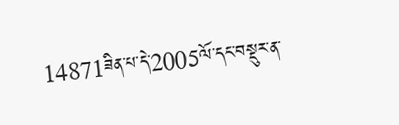14871ཟིན་པ་དེ་2005ལོ་དང་བསྡུར་ན་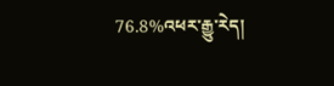76.8%འཕར་རྒྱུ་རེད།